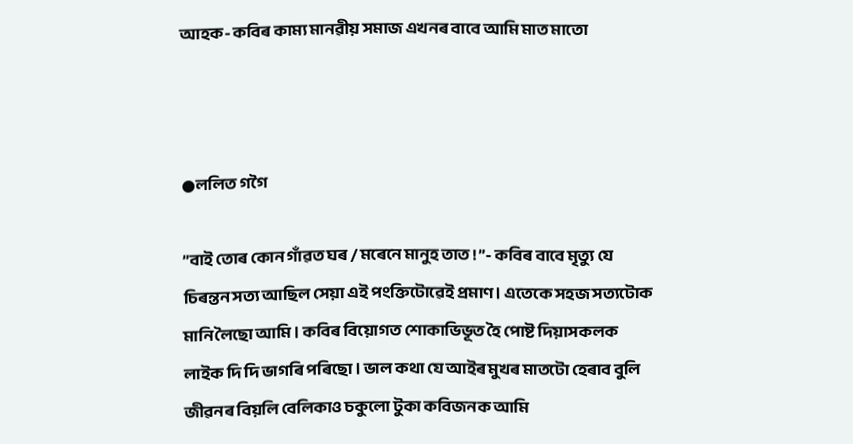আহক- কবিৰ কাম্য মানৱীয় সমাজ এখনৰ বাবে আমি মাত মাতো



●ললিত গগৈ

”বাই তোৰ কোন গাঁৱত ঘৰ / মৰেনে মানুহ তাত ! ”- কবিৰ বাবে মৃত্যু যে চিৰন্তন সত্য আছিল সেয়া এই পংক্তিটোৱেই প্ৰমাণ। এতেকে সহজ সত্যটোক মানি লৈছো আমি । কবিৰ বিয়োগত শোকাভিভূত হৈ পোষ্ট দিয়াসকলক লাইক দি দি ভাগৰি পৰিছো । ভাল কথা যে আইৰ মুখৰ মাতটো হেৰাব বুলি জীৱনৰ বিয়লি বেলিকাও চকুলো টুকা কবিজনক আমি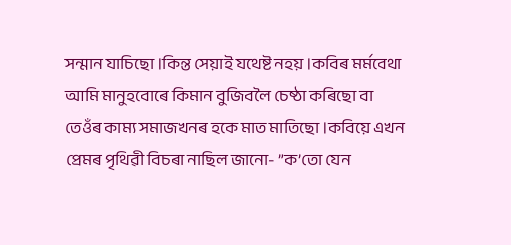সন্মান যাচিছো ।কিন্ত সেয়াই যথেষ্ট নহয় ।কবিৰ মৰ্মবেথা আমি মানুহবোৰে কিমান বুজিবলৈ চেষ্ঠা কৰিছো বা তেওঁৰ কাম্য সমাজখনৰ হকে মাত মাতিছো ।কবিয়ে এখন প্ৰেমৰ পৃথিৱী বিচৰা নাছিল জানো- ”ক’তো যেন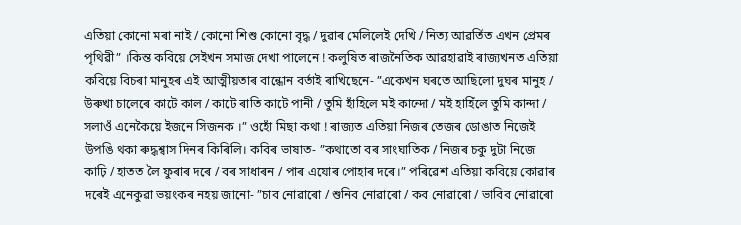এতিয়া কোনো মৰা নাই / কোনো শিশু কোনো বৃদ্ধ / দুৱাৰ মেলিলেই দেখি / নিত্য আৱৰ্তিত এখন প্ৰেমৰ পৃথিৱী” ।কিন্ত কবিয়ে সেইখন সমাজ দেখা পালেনে ! কলুষিত ৰাজনৈতিক আৱহাৱাই ৰাজ্যখনত এতিয়া কবিয়ে বিচৰা মানুহৰ এই আত্মীয়তাৰ বান্ধোন বৰ্তাই ৰাখিছেনে- ”একেখন ঘৰতে আছিলো দুঘৰ মানুহ / উৰুখা চালেৰে কাটে কাল / কাটে ৰাতি কাটে পানী / তুমি হাঁহিলে মই কান্দো / মই হাহিঁলে তুমি কান্দা / সলাওঁ এনেকৈয়ে ইজনে সিজনক ।” ওহোঁ মিছা কথা ! ৰাজ্যত এতিয়া নিজৰ তেজৰ ডোঙাত নিজেই উপঙি থকা ৰুদ্ধশ্বাস দিনৰ কিৰিলি। কবিৰ ভাষাত- ”কথাতো বৰ সাংঘাতিক / নিজৰ চকু দুটা নিজে কাঢ়ি / হাতত লৈ ফুৰাৰ দৰে / বৰ সাধাৰন / পাৰ এযোৰ পোহাৰ দৰে।” পৰিৱেশ এতিয়া কবিয়ে কোৱাৰ দৰেই এনেকুৱা ভয়ংকৰ নহয় জানো- ”চাব নোৱাৰো / শুনিব নোৱাৰো / কব নোৱাৰো / ভাবিব নোৱাৰো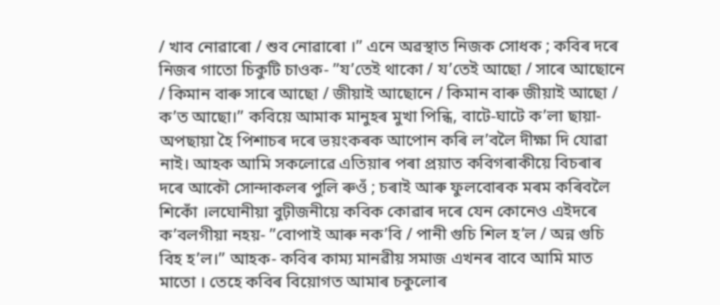/ খাব নোৱাৰো / শুব নোৱাৰো ।” এনে অৱস্থাত নিজক সোধক ; কবিৰ দৰে নিজৰ গাতো চিকুটি চাওক- ”য’তেই থাকো / য’তেই আছো / সাৰে আছোনে / কিমান বাৰু সাৰে আছো / জীয়াই আছোনে / কিমান বাৰু জীয়াই আছো / ক’ত আছো।” কবিয়ে আমাক মানুহৰ মুখা পিন্ধি, বাটে-ঘাটে ক’লা ছায়া-অপছায়া হৈ পিশাচৰ দৰে ভয়ংকৰক আপোন কৰি ল’বলৈ দীক্ষা দি যোৱা নাই। আহক আমি সকলোৱে এতিয়াৰ পৰা প্ৰয়াত কবিগৰাকীয়ে বিচৰাৰ দৰে আকৌ সোন্দাকলৰ পুলি ৰুওঁ ; চৰাই আৰু ফুলবোৰক মৰম কৰিবলৈ শিকোঁ ।লঘোনীয়া বুঢ়ীজনীয়ে কবিক কোৱাৰ দৰে যেন কোনেও এইদৰে ক’বলগীয়া নহয়- ”বোপাই আৰু নক’বি / পানী গুচি শিল হ’ল / অন্ন গুচি বিহ হ’ল।” আহক- কবিৰ কাম্য মানৱীয় সমাজ এখনৰ বাবে আমি মাত মাতো । তেহে কবিৰ বিয়োগত আমাৰ চকুলোৰ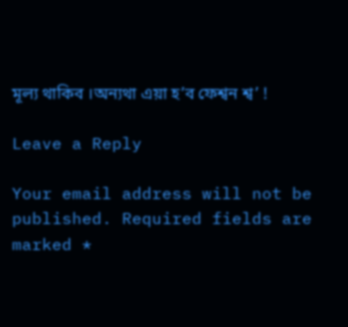মূল্য থাকিব ।অন্যথা এয়া হ’ব ফেশ্বন শ্ব’ !

Leave a Reply

Your email address will not be published. Required fields are marked *